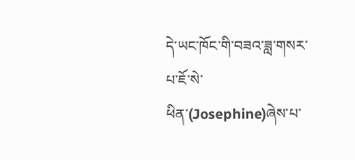དེ་ཡང་ཁོང་གི་བཟའ་ཟླ་གསར་པ་ཇོ་སེ་ཕིན་(Josephine)ཞེས་པ་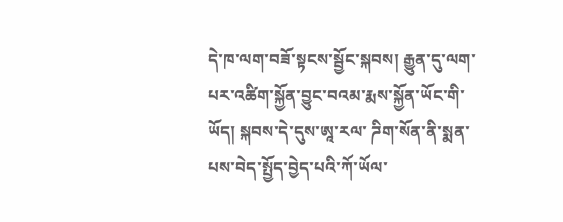དེ་ཁ་ལག་བཟོ་སྟངས་སྦྱོང་སྐབས། རྒྱུན་དུ་ལག་པར་འཚིག་སྐྱོན་བྱུང་བའམ་རྨས་སྐྱོན་ཡོང་གི་ཡོད། སྐབས་དེ་དུས་ཨཱ་རལ་ ཌིག་སོན་ནི་སྨན་པས་བེད་སྤྱོད་བྱེད་པའི་ཀོ་ཡོལ་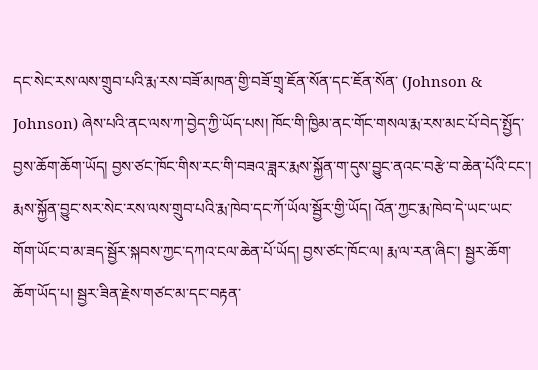དང་སེང་རས་ལས་གྲུབ་པའི་རྨ་རས་བཟོ་མཁན་གྱི་བཟོ་གྲྭ་ཇོན་སོན་དང་ཇོན་སོན་ (Johnson & Johnson) ཞེས་པའི་ནང་ལས་ཀ་བྱེད་ཀྱི་ཡོད་པས། ཁོང་གི་ཁྱིམ་ནང་གོང་གསལ་རྨ་རས་མང་པོ་བེད་སྤྱོད་བྱས་ཆོག་ཆོག་ཡོད། བྱས་ཙང་ཁོང་གིས་རང་གི་བཟའ་ཟླར་རྨས་སྐྱོན་ག་དུས་བྱུང་ནའང་བརྩེ་བ་ཆེན་པོའི་ངང་། རྨས་སྐྱོན་བྱུང་སར་སེང་རས་ལས་གྲུབ་པའི་རྨ་ཁེབ་དང་ཀོ་ཡོལ་སྦྱོར་གྱི་ཡོད། འོན་ཀྱང་རྨ་ཁེབ་དེ་ཡང་ཡང་གོག་ཡོང་བ་མ་ཟད་སྦྱོར་སྐབས་ཀྱང་དཀའ་ངལ་ཆེན་པོ་ཡོད། བྱས་ཙང་ཁོང་ལ། རྨ་ལ་རན་ཞིང་། སྦྱར་ཆོག་ཆོག་ཡོད་པ། སྦྱར་ཟིན་རྗེས་གཙང་མ་དང་བརྟན་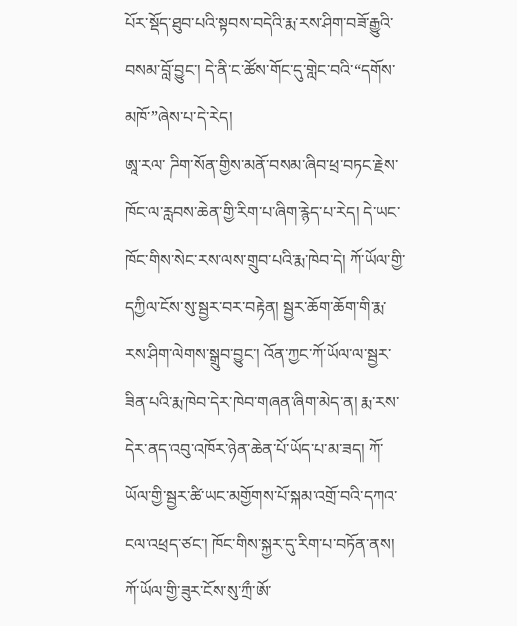པོར་སྡོད་ཐུབ་པའི་སྟབས་བདེའི་རྨ་རས་ཤིག་བཟོ་རྒྱུའི་བསམ་བློ་བྱུང་། དེ་ནི་ང་ཚོས་གོང་དུ་གླེང་བའི་“དགོས་མཁོ་”ཞེས་པ་དེ་རེད།
ཨཱ་རལ་ ཌིག་སོན་གྱིས་མནོ་བསམ་ཞིབ་ཕྲ་བཏང་རྗེས་ཁོང་ལ་རླབས་ཆེན་གྱི་རིག་པ་ཞིག་རྙེད་པ་རེད། དེ་ཡང་ཁོང་གིས་སེང་རས་ལས་གྲུབ་པའི་རྨ་ཁེབ་དེ། ཀོ་ཡོལ་གྱི་དཀྱིལ་ངོས་སུ་སྦྱར་བར་བརྟེན། སྦྱར་ཆོག་ཆོག་གི་རྨ་རས་ཤིག་ལེགས་སྒྲུབ་བྱུང་། འོན་ཀྱང་ཀོ་ཡོལ་ལ་སྦྱར་ཟིན་པའི་རྨ་ཁེབ་དེར་ཁེབ་གཞན་ཞིག་མེད་ན། རྨ་རས་དེར་ནད་འབུ་འཁོར་ཉེན་ཆེན་པོ་ཡོད་པ་མ་ཟད། ཀོ་ཡོལ་གྱི་སྦྱར་ཚི་ཡང་མགྱོགས་པོ་སྐམ་འགྲོ་བའི་དཀའ་ངལ་འཕྲད་ཙང་། ཁོང་གིས་སྐྱར་དུ་རིག་པ་བཏོན་ནས། ཀོ་ཡོལ་གྱི་ཟུར་ངོས་སུ་ཀྲྀ་ཨོ་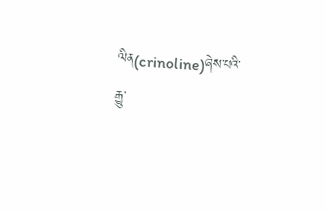ལིན(crinoline)ཞེས་པའི་རྒྱུ་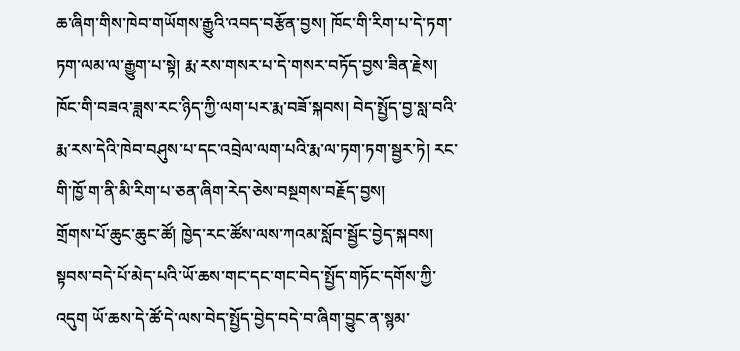ཆ་ཞིག་གིས་ཁེབ་གཡོགས་རྒྱུའི་འབད་བརྩོན་བྱས། ཁོང་གི་རིག་པ་དེ་ཏག་ཏག་ལམ་ལ་རྒྱུག་པ་སྟེ། རྨ་རས་གསར་པ་དེ་གསར་བཏོད་བྱས་ཟིན་རྗེས། ཁོང་གི་བཟའ་ཟླས་རང་ཉིད་ཀྱི་ལག་པར་རྨ་བཟོ་སྐབས། བེད་སྤྱོད་བྱ་སླ་བའི་རྨ་རས་དེའི་ཁེབ་བཤུས་པ་དང་འབྲེལ་ལག་པའི་རྨ་ལ་ཏག་ཏག་སྦྱར་ཏེ། རང་གི་ཁྱོ་ག་ནི་མི་རིག་པ་ཅན་ཞིག་རེད་ཅེས་བསྔགས་བརྗོད་བྱས།
གྲོགས་པོ་ཆུང་ཆུང་ཚོ། ཁྱེད་རང་ཚོས་ལས་ཀའམ་སློབ་སྦྱོང་བྱེད་སྐབས། སྟབས་བདེ་པོ་མེད་པའི་ཡོ་ཆས་གང་དང་གང་བེད་སྤྱོད་གཏོང་དགོས་ཀྱི་འདུག ཡོ་ཆས་དེ་ཚོ་དེ་ལས་བེད་སྤྱོད་བྱེད་བདེ་བ་ཞིག་བྱུང་ན་སྙམ་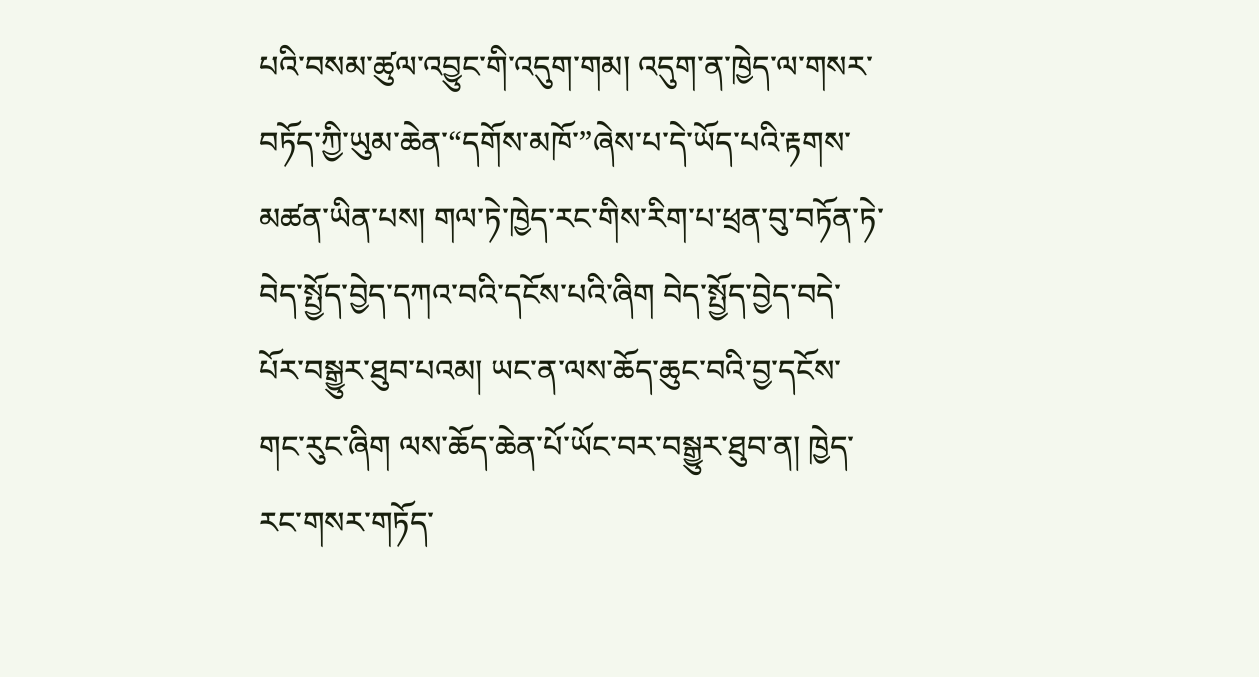པའི་བསམ་ཚུལ་འབྱུང་གི་འདུག་གམ། འདུག་ན་ཁྱེད་ལ་གསར་བཏོད་ཀྱི་ཡུམ་ཆེན་“དགོས་མཁོ་”ཞེས་པ་དེ་ཡོད་པའི་རྟགས་མཚན་ཡིན་པས། གལ་ཏེ་ཁྱེད་རང་གིས་རིག་པ་ཕྲན་བུ་བཏོན་ཏེ་བེད་སྤྱོད་བྱེད་དཀའ་བའི་དངོས་པའི་ཞིག བེད་སྤྱོད་བྱེད་བདེ་པོར་བསྒྱུར་ཐུབ་པའམ། ཡང་ན་ལས་ཆོད་ཆུང་བའི་བྱ་དངོས་གང་རུང་ཞིག ལས་ཆོད་ཆེན་པོ་ཡོང་བར་བསྒྱུར་ཐུབ་ན། ཁྱེད་རང་གསར་གཏོད་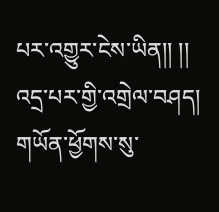པར་འགྱུར་ངེས་ཡིན།། །།
འདྲ་པར་གྱི་འགྲེལ་བཤད། གཡོན་ཕྱོགས་སུ་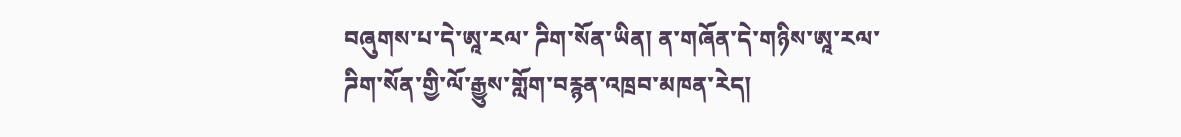བཞུགས་པ་དེ་ཨཱ་རལ་ ཌིག་སོན་ཡིན། ན་གཞོན་དེ་གཉིས་ཨཱ་རལ་ཌིག་སོན་གྱི་ལོ་རྒྱུས་གློག་བརྙན་འཁྲབ་མཁན་རེད།